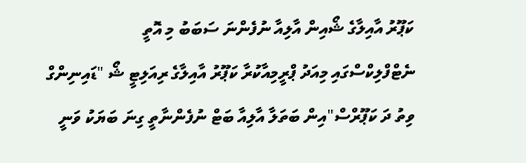ކަޕޫރު އާއިލާގެ ޝޯއިން އާލިއާ ނުފެންނަ ސަބަބު މި އޮތީ
ނެޓްފްލިކްސްގައި މިއަދު ޕްރީމިއާކުރާ ކަޕޫރު އާއިލާގެ ރިއަލިޓީ ޝޯ "ޑައިނިންގް ވިތު ދަ ކަޕޫރްސް"އިން ބަތަލާ އާލިއާ ބަޓް ނުފެންނާތީ ގިނަ ބަޔަކު ވަނީ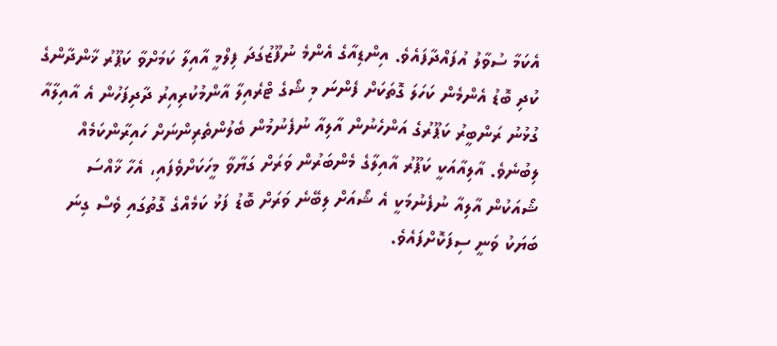އެކަމާ ސުވާލު އުފައްދާފައެވެ. އިންޑިއާގެ އެންމެ ނުފޫޒުގަދަ ފިލްމީ އާއިލާ ކަމަށްވާ ކަޕޫރު ޚާންދާންގެ ކުދި ބޮޑު އެންމެން ކަހަލަ ގޮތަކަށް ފެންނަ މި ޝޯގެ ޓްރެއިލާ އާންމުކުރިއިރު ދާދިފަހުން އެ އާއިލާއާ ގުޅުނު ރަންބީރު ކަޕޫރުގެ އަންހެނުން އާލިއާ ނުފެނުމުން ބެލުންތެރިންނަށް ހައިރާންކަމެއް ލިބުނެވެ. އާލިއާއަކީ ކަޕޫރު އާއިލާގެ މެންބަރުން ވަރަށް ގަޔާވާ މީހަކަށްވެފައި، އެހާ ޚާއްސަ ޝޯއަކުން އާލިއާ ނުފެނުމަކީ އެ ޝޯއަށް ލިބޭނެ ވަރަށް ބޮޑު ފަޅު ކަމެއްގެ ގޮތުގައި ވެސް ގިނަ ބަޔަކު ވަނީ ސިފަކޮށްފައެވެ.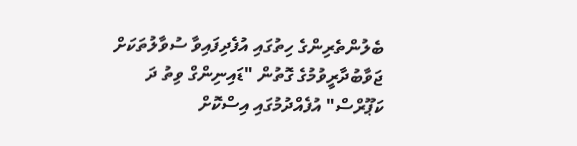ބެލުންތެރިންގެ ހިތުގައި އުފެދިފައިވާ ސުވާލުތަކަށް ޖަވާބުދާރީވުމުގެ ގޮތުން "ޑައިނިންގް ވިތު ދަ ކަޕޫރްސް" އުފެއްދުމުގައި އިސްކޮށް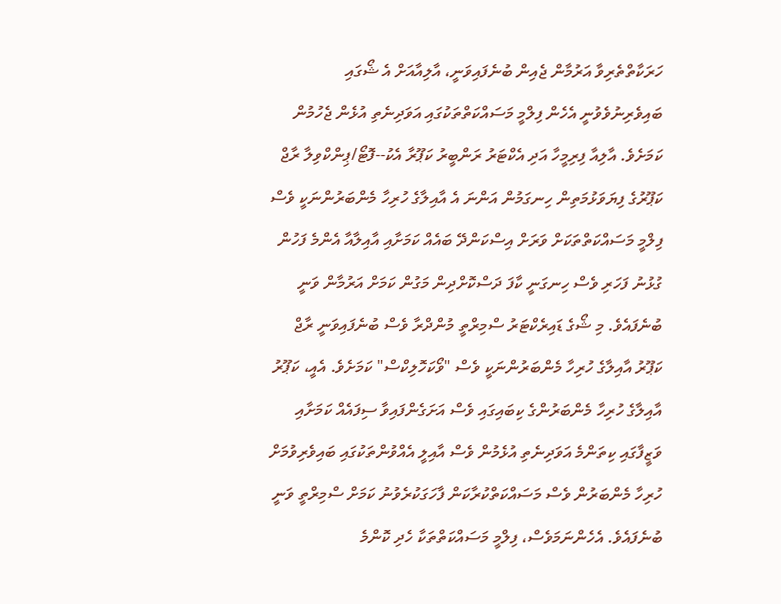ހަރަކާތްތެރިވާ އަރުމާން ޖެއިން ބުނެފައިވަނީ، އާލިއާއަށް އެ ޝޯގައި ބައިވެރިނުވެވުނީ އެހެން ފިލްމީ މަސައްކަތްތަކުގައި އަވަދިނެތި އުޅެން ޖެހުމުން ކަމަށެވެ. އާލިއާ ފިރިމީހާ އަދި އެކްޓަރު ރަންބީރު ކަޕޫރާ އެކު--ފޮޓޯ/ޕިންކްވިލާ ރާޖް ކަޕޫރުގެ ފިޔަވަޅުމަތިން ހިނގަމުން އަންނަ އެ އާއިލާގެ ހުރިހާ މެންބަރުންނަކީ ވެސް ފިލްމީ މަސައްކަތްތަކަށް ވަރަށް އިސްކަންދޭ ބައެއް ކަމަށާއި އާއިލާއާ އެންމެ ފަހުން ގުޅުނު ފަހަރި ވެސް ހިނގަނީ ކާފަ ދަސްކޮށްދިން މަގުން ކަމަށް އަރުމާން ވަނީ ބުނެފައެވެ. މި ޝޯގެ ޑައިރެކްޓަރު ސްމިރްތީ މުންދްރާ ވެސް ބުނެފައިވަނީ ރާޖް ކަޕޫރު އާއިލާގެ ހުރިހާ މެންބަރުންނަކީ ވެސް "ވޯކަހޮލިކްސް" ކަމަށެވެ. އެއީ، ކަޕޫރު އާއިލާގެ ހުރިހާ މެންބަރުންގެ ކިބައިގައި ވެސް އަށަގެންފައިވާ ސިފައެއް ކަމަށާއި ވަޒީފާގައި ކިތަންމެ އަވަދިނެތި އުޅެމުން ވެސް އާއިލީ އެއްވުންތަކުގައި ބައިވެރިވުމަށް ހުރިހާ މެންބަރުން ވެސް މަސައްކަތްކުރާކަން ފާހަގަކުރެވުނު ކަމަށް ސްމިރްތީ ވަނީ ބުނެފައެވެ. އެހެންނަމަވެސް، ފިލްމީ މަސައްކަތްތަކާ ހެދި ކޮންމެ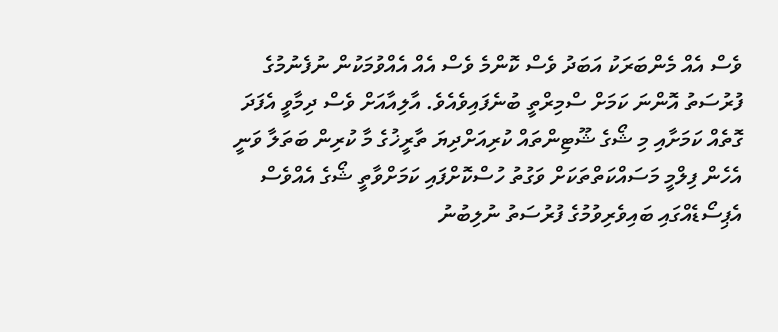ވެސް އެއް މެންބަރަކު އަބަދު ވެސް ކޮންމެ ވެސް އެއް އެއްވުމަކުން ނުފެނުމުގެ ފުރުސަތު އޮންނަ ކަމަށް ސްމިރްތީ ބުނެފައިވެއެވެ. އާލިއާއަށް ވެސް ދިމާވީ އެފަދަ ގޮތެއް ކަމަށާއި މި ޝޯގެ ޝޫޓިންތައް ކުރިއަށްދިޔަ ތާރީޚުގެ މާ ކުރިން ބަތަލާ ވަނީ އެހެން ފިލްމީ މަސައްކަތްތަކަށް ވަގުތު ހުސްކޮށްފައި ކަމަށްވާތީ ޝޯގެ އެއްވެސް އެޕިސޯޑެއްގައި ބައިވެރިވުމުގެ ފުރުސަތު ނުލިބުނު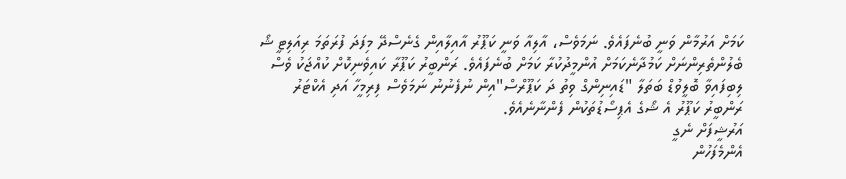ކަމަށް އަރުމާން ވަނީ ބުނެފައެވެ. ނަމަވެސް، އާލިއާ ވަނީ ކަޕޫރު އާއިލާއިން ގެނެސްދޭ މިފަދަ ފުރަތަމަ ރިއަލިޓީ ޝޯ ބެލުންތެރިންނަށް ކަމުދާނެކަމަށް އުންމީދުކުރާ ކަމަށް ބުނެފައެވެ. ރަންބީރު ކަޕޫރާ ކައިވެނިކޮށް ކުއްޖަކު ވެސް ލިބިފައިވާ ބޮލީވުޑް ބަތަލާ "ޑައިނިންގް ވިތު ދަ ކަޕޫރްސް"އިން ނުފެނުނު ނަމަވެސް ފިރިމީހާ އަދި އެކްޓަރު ރަންބީރު ކަޕޫރު އެ ޝޯގެ އެޕިސޯޑުތަކުން ފެންނާނެއެވެ.
އަރުޝީފަށް ނެގީ
އެންމެފަހުން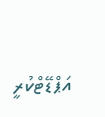އަޕްޑޭޓްކުރީ